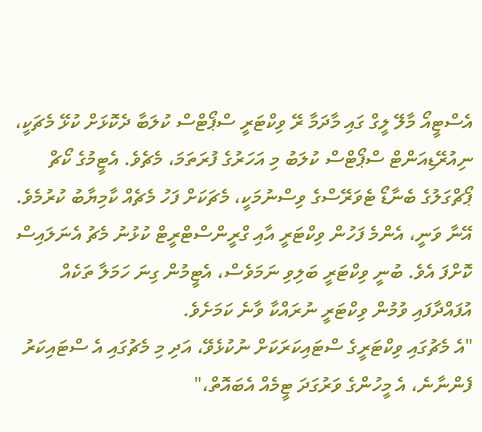އެސްޓީއޯ މާލޭ ލީގް ގައި މާދަމާ ރޭ ވިކްޓަރީ ސްޕޯޓްސް ކުލަބާ ދެކޮޅަށް ކުޅޭ މެޗަކީ، ނިއުރޭޑިއަންޓް ސްޕޯޓްސް ކުލަބު މި އަހަރުގެ ފުރަތަމަ، މެޗެވެ. އެޓީމުގެ ކޯޗް ޕޯޗްގަލުގެ ބެނާޑޯ ޓެވަރޭސްގެ ވިސްނުމަކީ، މެޗަކަށް ފަހު މެޗެއް ކާމިޔާބު ކުރުމެވެ.
އޭނާ ވަނީ، އެންމެ ފަހުން ވިކްޓަރީ އާއި ގްރީންސްޓްރީޓް ކުޅުނު މެޗު އެނަލައިސް ކޮށްފަ އެވެ. ބުނީ ވިކްޓަރީ ބަލިވި ނަމަވެސް، އެޓީމުން ގިނަ ހަމަލާ ތަކެއް އުފައްދާފައި ވުމުން ވިކްޓަރީ ނުރައްކާ ވާނެ ކަމަށެވެ.
"އެ މެޗުގައި ވިކްޓަރީގެ ސްޓައިކަރަކަށް ނުކުޅެވޭ، އަދި މި މެޗުގައި އެ ސްޓައިކަރު ފެންނާނެ، އެ މީހުންގެ ވަރުގަދަ ޓީމެއް އެބައޮތް،"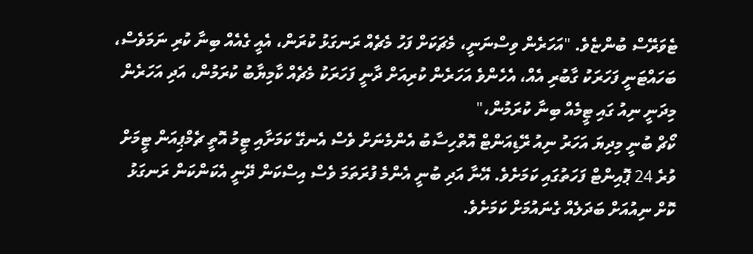ޓެވަރޭސް ބުންޏެވެ. "އަހަރެން ވިސްނަނީ، މެޗަކަށް ފަހު މެޗެއް ރަނގަޅު ކުރަން، އެއީ ގެއެއް ބިނާ ކުރި ނަމަވެސް، ބަހައްޓަނީ ފަހަރަކު ގާބުރި އެއް، އެހެންވެ އަހަރެން ކުރިއަށް ދާނީ ފަހަރަކު މެޗެއް ކާމިޔާބު ކުރަމުން، އަދި އަހަރެން މިދަނީ ނިއު ގައި ޓީމެއް ބިނާ ކުރަމުން،"
ކޯޗް ބުނީ މިދިޔަ އަހަރު ނިއު ރޭޑިއަންޓް އޮތްހިސާބު އެންމެނަށް ވެސް އެނގޭ ކަމަށާއި ޓީމު އޮތީ ޗެމްޕިއަން ޓީމަށް ވުރެ 24 ޕޮއިންޓް ފަހަތުގައި ކަމަށެވެ. އޭނާ އަދި ބުނީ އެންމެ ފުރަތަމަ ވެސް އިސްކަން ދޭނީ އެކަންކަން ރަނގަޅު ކޮށް ނިއުއަށް ބަދަލެއް ގެނައުމަށް ކަމަށެވެ.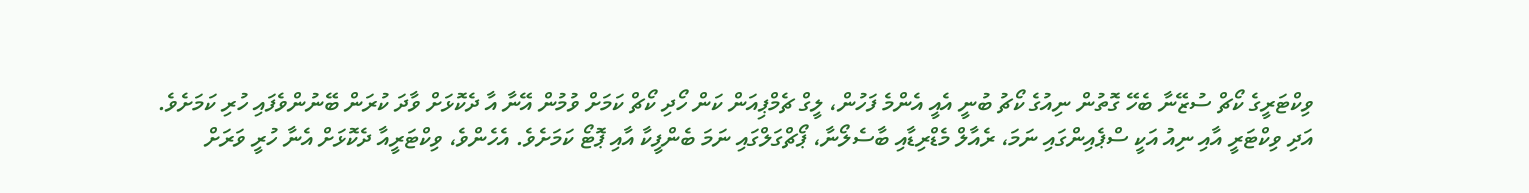ވިކްޓަރީގެ ކޯޗް ސުޒޭނާ ބެހޭ ގޮތުން ނިއުގެ ކޯޗު ބުނީ އެއީ އެންމެ ފަހުން، ލީގް ޗެމްޕިއަން ކަން ހޯދި ކޯޗް ކަމަށް ވުމުން އޭނާ އާ ދެކޮޅަށް ވާދަ ކުރަން ބޭނުންވެފައި ހުރި ކަމަށެވެ.
އަދި ވިކްޓަރީ އާއި ނިއު އަކީ ސްޕެއިންގައި ނަމަ، ރެއާލް މެޑްރިޑާއި ބާސެލޯނާ، ޕޯޗްގަލްގައި ނަމަ ބެންފީކާ އާއި ޕޮޓޯ ކަމަށެވެ. އެހެންވެ، ވިކްޓަރީއާ ދެކޮޅަށް އެނާ ހުރީ ވަރަށް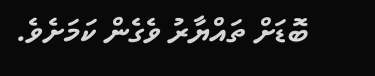ބޮޑަށް ތައްޔާރު ވެގެން ކަމަށެވެ.